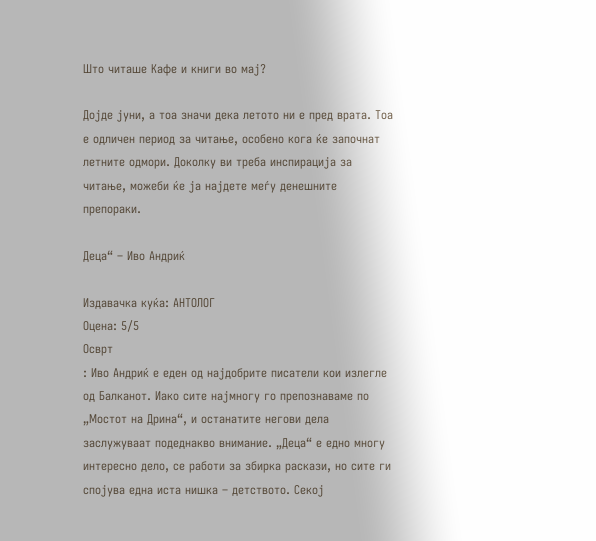Што читаше Кафе и книги во мај?

Дојде јуни, а тоа значи дека летото ни е пред врата. Тоа е одличен период за читање, особено кога ќе започнат летните одмори. Доколку ви треба инспирација за читање, можеби ќе ја најдете меѓу денешните препораки.

Деца“ – Иво Андриќ

Издавачка куќа: АНТОЛОГ
Оцена: 5/5
Осврт
: Иво Андриќ е еден од најдобрите писатели кои излегле од Балканот. Иако сите најмногу го препознаваме по „Мостот на Дрина“, и останатите негови дела заслужуваат подеднакво внимание. „Деца“ е едно многу интересно дело, се работи за збирка раскази, но сите ги спојува една иста нишка – детството. Секој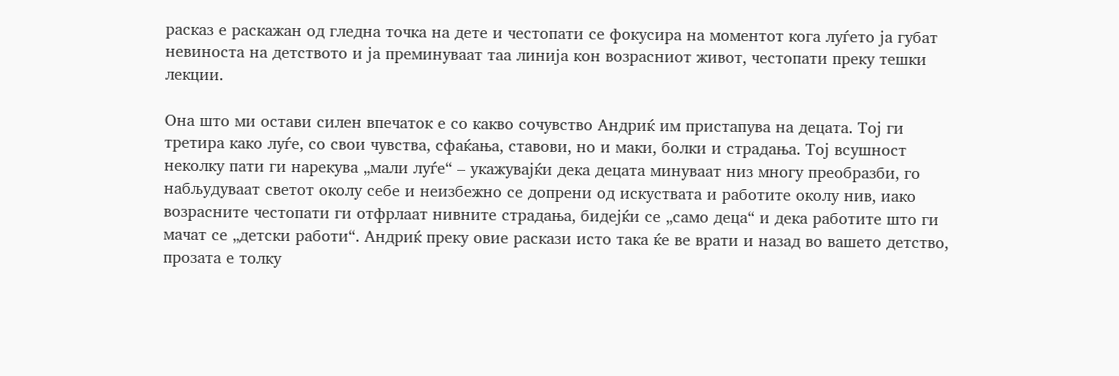расказ е раскажан од гледна точка на дете и честопати се фокусира на моментот кога луѓето ја губат невиноста на детството и ја преминуваат таа линија кон возрасниот живот, честопати преку тешки лекции.

Она што ми остави силен впечаток е со какво сочувство Андриќ им пристапува на децата. Тој ги третира како луѓе, со свои чувства, сфаќања, ставови, но и маки, болки и страдања. Тој всушност неколку пати ги нарекува „мали луѓе“ – укажувајќи дека децата минуваат низ многу преобразби, го набљудуваат светот околу себе и неизбежно се допрени од искуствата и работите околу нив, иако возрасните честопати ги отфрлаат нивните страдања, бидејќи се „само деца“ и дека работите што ги мачат се „детски работи“. Андриќ преку овие раскази исто така ќе ве врати и назад во вашето детство, прозата е толку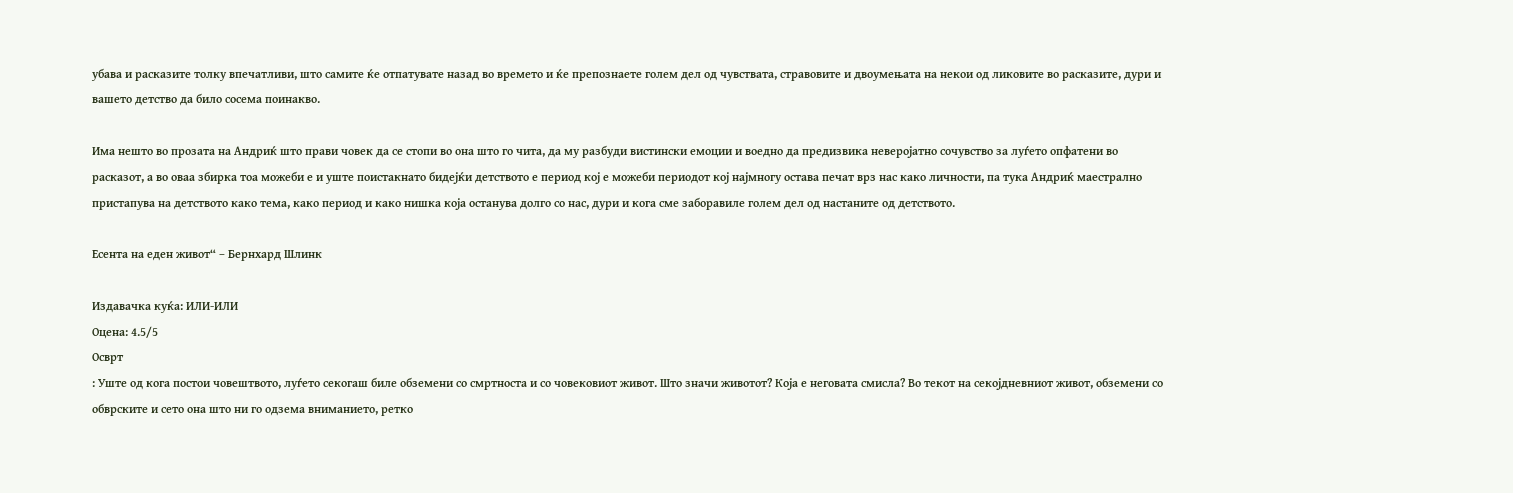убава и расказите толку впечатливи, што самите ќе отпатувате назад во времето и ќе препознаете голем дел од чувствата, стравовите и двоумењата на некои од ликовите во расказите, дури и вашето детство да било сосема поинакво.

Има нешто во прозата на Андриќ што прави човек да се стопи во она што го чита, да му разбуди вистински емоции и воедно да предизвика неверојатно сочувство за луѓето опфатени во расказот, а во оваа збирка тоа можеби е и уште поистакнато бидејќи детството е период кој е можеби периодот кој најмногу остава печат врз нас како личности, па тука Андриќ маестрално пристапува на детството како тема, како период и како нишка која останува долго со нас, дури и кога сме заборавиле голем дел од настаните од детството.

Есента на еден живот“ – Бернхард Шлинк

Издавачка куќа: ИЛИ-ИЛИ
Оцена: 4.5/5
Осврт
: Уште од кога постои човештвото, луѓето секогаш биле обземени со смртноста и со човековиот живот. Што значи животот? Која е неговата смисла? Во текот на секојдневниот живот, обземени со обврските и сето она што ни го одзема вниманието, ретко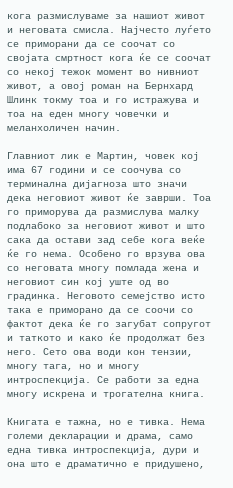кога размислуваме за нашиот живот и неговата смисла. Најчесто луѓето се приморани да се соочат со својата смртност кога ќе се соочат со некој тежок момент во нивниот живот, а овој роман на Бернхард Шлинк токму тоа и го истражува и тоа на еден многу човечки и меланхоличен начин.

Главниот лик е Мартин, човек кој има 67 години и се соочува со терминална дијагноза што значи дека неговиот живот ќе заврши. Тоа го приморува да размислува малку подлабоко за неговиот живот и што сака да остави зад себе кога веќе ќе го нема. Особено го врзува ова со неговата многу помлада жена и неговиот син кој уште од во градинка. Неговото семејство исто така е приморано да се соочи со фактот дека ќе го загубат сопругот и таткото и како ќе продолжат без него. Сето ова води кон тензии, многу тага, но и многу интроспекција. Се работи за една многу искрена и трогателна книга.

Книгата е тажна, но е тивка. Нема големи декларации и драма, само една тивка интроспекција, дури и она што е драматично е придушено,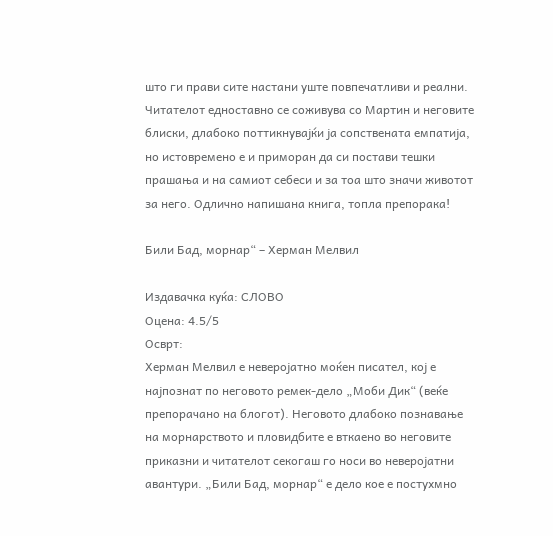што ги прави сите настани уште повпечатливи и реални. Читателот едноставно се соживува со Мартин и неговите блиски, длабоко поттикнувајќи ја сопствената емпатија, но истовремено е и приморан да си постави тешки прашања и на самиот себеси и за тоа што значи животот за него. Одлично напишана книга, топла препорака!

Били Бад, морнар“ – Херман Мелвил

Издавачка куќа: СЛОВО
Оцена: 4.5/5
Осврт:
Херман Мелвил е неверојатно моќен писател, кој е најпознат по неговото ремек-дело „Моби Дик“ (веќе препорачано на блогот). Неговото длабоко познавање на морнарството и пловидбите е вткаено во неговите приказни и читателот секогаш го носи во неверојатни авантури. „Били Бад, морнар“ е дело кое е постухмно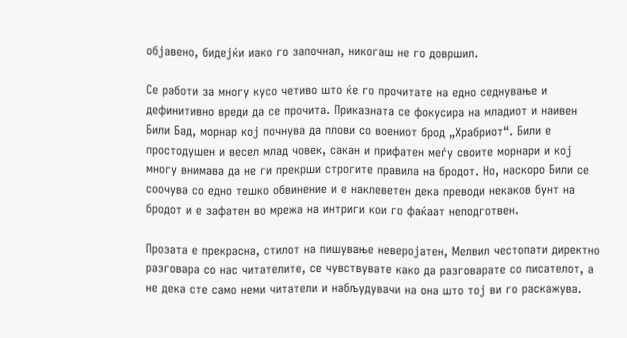објавено, бидејќи иако го започнал, никогаш не го довршил.

Се работи за многу кусо четиво што ќе го прочитате на едно седнување и дефинитивно вреди да се прочита. Приказната се фокусира на младиот и наивен Били Бад, морнар кој почнува да плови со воениот брод „Храбриот“. Били е простодушен и весел млад човек, сакан и прифатен меѓу своите морнари и кој многу внимава да не ги прекрши строгите правила на бродот. Но, наскоро Били се соочува со едно тешко обвинение и е наклеветен дека преводи некаков бунт на бродот и е зафатен во мрежа на интриги кои го фаќаат неподготвен.

Прозата е прекрасна, стилот на пишување неверојатен, Мелвил честопати директно разговара со нас читателите, се чувствувате како да разговарате со писателот, а не дека сте само неми читатели и набљудувачи на она што тој ви го раскажува.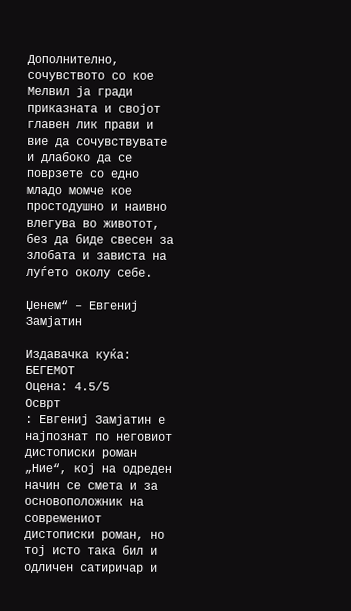Дополнително, сочувството со кое Мелвил ја гради приказната и својот главен лик прави и вие да сочувствувате и длабоко да се поврзете со едно младо момче кое простодушно и наивно влегува во животот, без да биде свесен за злобата и зависта на луѓето околу себе.

Џенем“ – Евгениј Замјатин

Издавачка куќа: БЕГЕМОТ
Оцена: 4.5/5
Осврт
: Евгениј Замјатин е најпознат по неговиот дистописки роман „Ние“, кој на одреден начин се смета и за основоположник на современиот дистописки роман, но тој исто така бил и одличен сатиричар и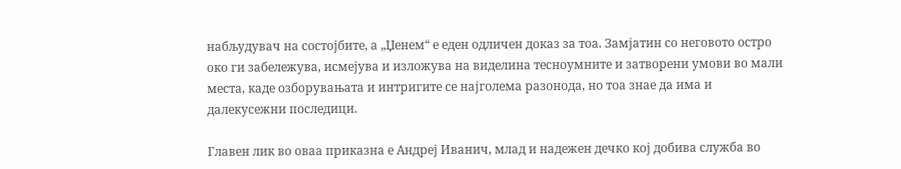набљудувач на состојбите, а „Џенем“ е еден одличен доказ за тоа. Замјатин со неговото остро око ги забележува, исмејува и изложува на виделина тесноумните и затворени умови во мали места, каде озборувањата и интригите се најголема разонода, но тоа знае да има и далекусежни последици.

Главен лик во оваа приказна е Андреј Иванич, млад и надежен дечко кој добива служба во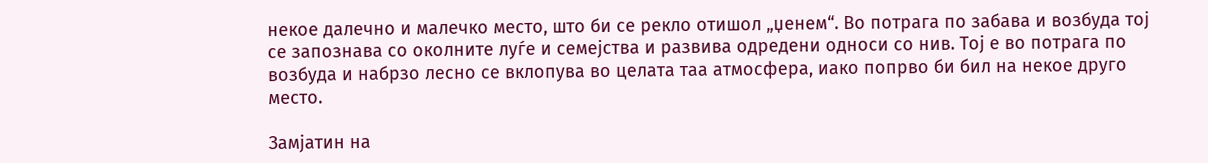некое далечно и малечко место, што би се рекло отишол „џенем“. Во потрага по забава и возбуда тој се запознава со околните луѓе и семејства и развива одредени односи со нив. Тој е во потрага по возбуда и набрзо лесно се вклопува во целата таа атмосфера, иако попрво би бил на некое друго место.

Замјатин на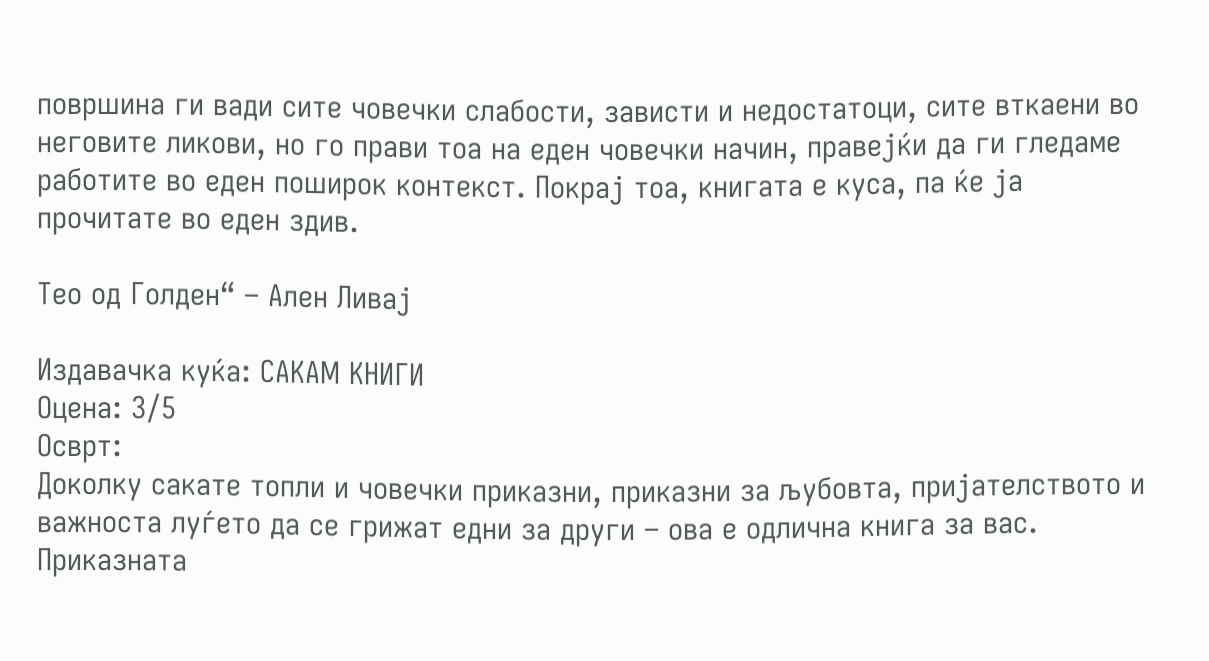површина ги вади сите човечки слабости, зависти и недостатоци, сите вткаени во неговите ликови, но го прави тоа на еден човечки начин, правејќи да ги гледаме работите во еден поширок контекст. Покрај тоа, книгата е куса, па ќе ја прочитате во еден здив.

Тео од Голден“ – Ален Ливај

Издавачка куќа: САКАМ КНИГИ
Оцена: 3/5
Осврт:
Доколку сакате топли и човечки приказни, приказни за љубовта, пријателството и важноста луѓето да се грижат едни за други – ова е одлична книга за вас. Приказната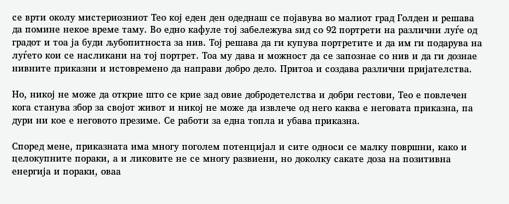се врти околу мистериозниот Тео кој еден ден одеднаш се појавува во малиот град Голден и решава да помине некое време таму. Во едно кафуле тој забележува ѕид со 92 портрети на различни луѓе од градот и тоа ја буди љубопитноста за нив. Тој решава да ги купува портретите и да им ги подарува на луѓето кои се насликани на тој портрет. Тоа му дава и можност да се запознае со нив и да ги дознае нивните приказни и истовремено да направи добро дело. Притоа и создава различни пријателства.

Но, никој не може да открие што се крие зад овие добродетелства и добри гестови, Тео е повлечен кога станува збор за својот живот и никој не може да извлече од него каква е неговата приказна, па дури ни кое е неговото презиме. Се работи за една топла и убава приказна.

Според мене, приказната има многу поголем потенцијал и сите односи се малку површни, како и целокупните пораки, а и ликовите не се многу развиени, но доколку сакате доза на позитивна енергија и пораки, оваа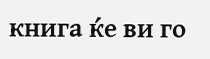книга ќе ви го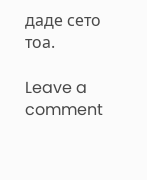даде сето тоа.

Leave a comment